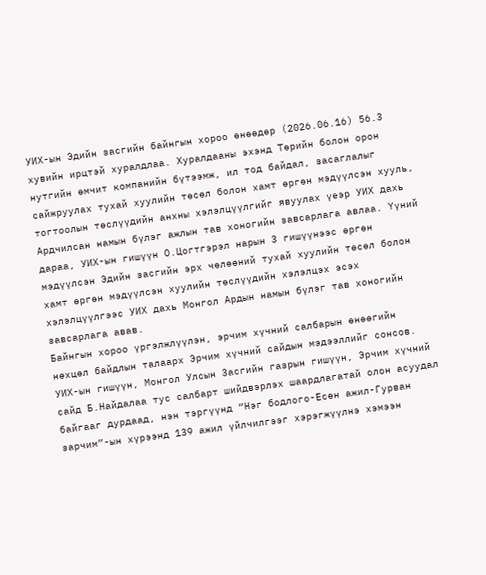УИХ-ын Эдийн засгийн байнгын хороо өнөөдөр (2026.06.16) 56.3 хувийн ирцтэй хуралдлаа. Хуралдааны эхэнд Төрийн болон орон нутгийн өмчит компанийн бүтээмж, ил тод байдал, засаглалыг сайжруулах тухай хуулийн төсөл болон хамт өргөн мэдүүлсэн хууль, тогтоолын төслүүдийн анхны хэлэлцүүлгийг явуулах үеэр УИХ дахь Ардчилсан намын бүлэг ажлын тав хоногийн завсарлага авлаа. Үүний дараа, УИХ-ын гишүүн О.Цогтгэрэл нарын 3 гишүүнээс өргөн мэдүүлсэн Эдийн засгийн эрх чөлөөний тухай хуулийн төсөл болон хамт өргөн мэдүүлсэн хуулийн төслүүдийн хэлэлцэх эсэх хэлэлцүүлгээс УИХ дахь Монгол Ардын намын бүлэг тав хоногийн завсарлага авав.
Байнгын хороо үргэлжлүүлэн, эрчим хүчний салбарын өнөөгийн нөхцөл байдлын талаарх Эрчим хүчний сайдын мэдээллийг сонсов. УИХ-ын гишүүн, Монгол Улсын Засгийн газрын гишүүн, Эрчим хүчний сайд Б.Найдалаа тус салбарт шийдвэрлэх шаардлагатай олон асуудал байгааг дурдаад, нэн тэргүүнд “Нэг бодлого-Есөн ажил-Гурван зарчим”-ын хүрээнд 139 ажил үйлчилгээг хэрэгжүүлнэ хэмээн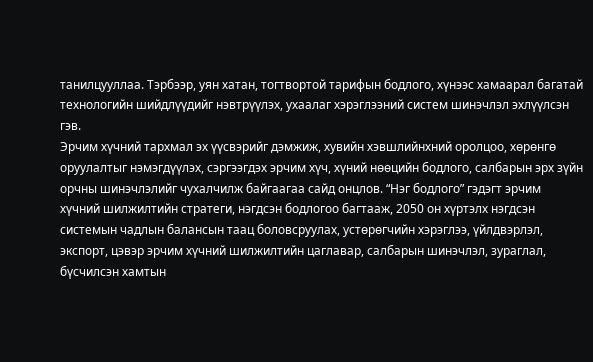танилцууллаа. Тэрбээр, уян хатан, тогтвортой тарифын бодлого, хүнээс хамаарал багатай технологийн шийдлүүдийг нэвтрүүлэх, ухаалаг хэрэглээний систем шинэчлэл эхлүүлсэн гэв.
Эрчим хүчний тархмал эх үүсвэрийг дэмжиж, хувийн хэвшлийнхний оролцоо, хөрөнгө оруулалтыг нэмэгдүүлэх, сэргээгдэх эрчим хүч, хүний нөөцийн бодлого, салбарын эрх зүйн орчны шинэчлэлийг чухалчилж байгаагаа сайд онцлов. “Нэг бодлого” гэдэгт эрчим хүчний шилжилтийн стратеги, нэгдсэн бодлогоо багтааж, 2050 он хүртэлх нэгдсэн системын чадлын балансын таац боловсруулах, устөрөгчийн хэрэглээ, үйлдвэрлэл, экспорт, цэвэр эрчим хүчний шилжилтийн цаглавар, салбарын шинэчлэл, зураглал, бүсчилсэн хамтын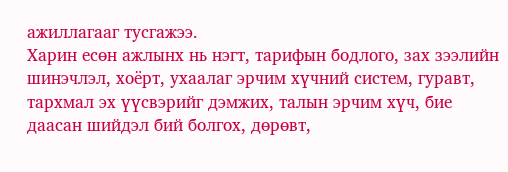ажиллагааг тусгажээ.
Харин есөн ажлынх нь нэгт, тарифын бодлого, зах зээлийн шинэчлэл, хоёрт, ухаалаг эрчим хүчний систем, гуравт, тархмал эх үүсвэрийг дэмжих, талын эрчим хүч, бие даасан шийдэл бий болгох, дөрөвт,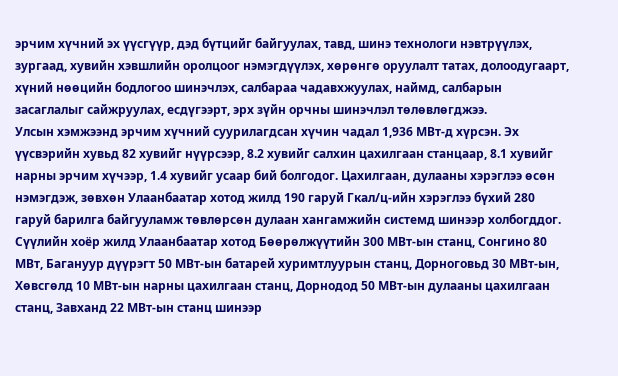эрчим хүчний эх үүсгүүр, дэд бүтцийг байгуулах, тавд, шинэ технологи нэвтрүүлэх, зургаад, хувийн хэвшлийн оролцоог нэмэгдүүлэх, хөрөнгө оруулалт татах, долоодугаарт, хүний нөөцийн бодлогоо шинэчлэх, салбараа чадавхжуулах, наймд, салбарын засаглалыг сайжруулах, есдүгээрт, эрх зүйн орчны шинэчлэл төлөвлөгджээ.
Улсын хэмжээнд эрчим хүчний суурилагдсан хүчин чадал 1,936 МВт-д хүрсэн. Эх үүсвэрийн хувьд 82 хувийг нүүрсээр, 8.2 хувийг салхин цахилгаан станцаар, 8.1 хувийг нарны эрчим хүчээр, 1.4 хувийг усаар бий болгодог. Цахилгаан, дулааны хэрэглээ өсөн нэмэгдэж, зөвхөн Улаанбаатар хотод жилд 190 гаруй Гкал/ц-ийн хэрэглээ бүхий 280 гаруй барилга байгууламж төвлөрсөн дулаан хангамжийн системд шинээр холбогддог.
Сүүлийн хоёр жилд Улаанбаатар хотод Бөөрөлжүүтийн 300 МВт-ын станц, Сонгино 80 МВт, Багануур дүүрэгт 50 МВт-ын батарей хуримтлуурын станц, Дорноговьд 30 МВт-ын, Хөвсгөлд 10 МВт-ын нарны цахилгаан станц, Дорнодод 50 МВт-ын дулааны цахилгаан станц, Завханд 22 МВт-ын станц шинээр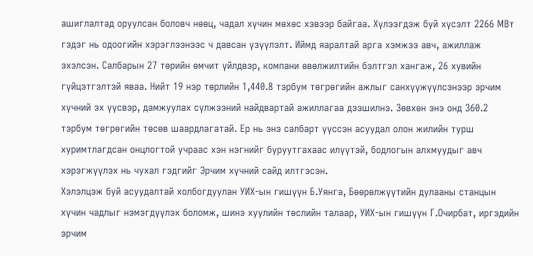ашиглалтад оруулсан боловч нөөц, чадал хүчин мөхөс хэвээр байгаа. Хүлээгдэж буй хүсэлт 2266 МВт гэдэг нь одоогийн хэрэглээнээс ч давсан үзүүлэлт. Иймд яаралтай арга хэмжээ авч, ажиллаж эхэлсэн. Салбарын 27 төрийн өмчит үйлдвэр, компани өвөлжилтийн бэлтгэл хангаж, 26 хувийн гүйцэтгэлтэй яваа. Нийт 19 нэр төрлийн 1,440.8 тэрбум төгрөгийн ажлыг санхүүжүүлсэнээр эрчим хүчний эх үүсвэр, дамжуулах сүлжээний найдвартай ажиллагаа дээшилнэ. Зөвхөн энэ онд 360.2 тэрбум төгрөгийн төсөв шаардлагатай. Ер нь энэ салбарт үүссэн асуудал олон жилийн турш хуримтлагдсан онцлогтой учраас хэн нэгнийг буруутгахаас илүүтэй, бодлогын алхмуудыг авч хэрэгжүүлэх нь чухал гэдгийг Эрчим хүчний сайд илтгэсэн.
Хэлэлцэж буй асуудалтай холбогдуулан УИХ-ын гишүүн Б.Уянга, Бөөрөлжүүтийн дулааны станцын хүчин чадлыг нэмэгдүүлэх боломж, шинэ хуулийн төслийн талаар, УИХ-ын гишүүн Г.Очирбат, иргэдийн эрчим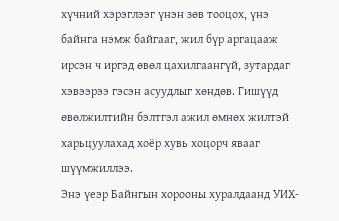хүчний хэрэглээг үнэн зөв тооцох, үнэ байнга нэмж байгааг, жил бүр аргацааж ирсэн ч иргэд өвөл цахилгаангүй, зутардаг хэвээрээ гэсэн асуудлыг хөндөв. Гишүүд өвөлжилтийн бэлтгэл ажил өмнөх жилтэй харьцуулахад хоёр хувь хоцорч явааг шүүмжиллээ.
Энэ үеэр Байнгын хорооны хуралдаанд УИХ-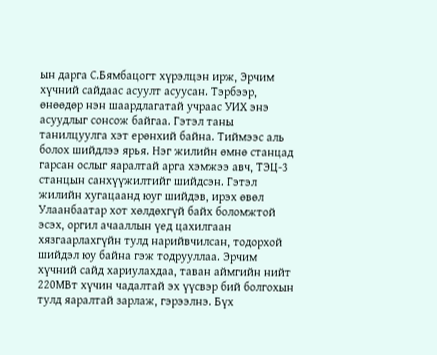ын дарга С.Бямбацогт хүрэлцэн ирж, Эрчим хүчний сайдаас асуулт асуусан. Тэрбээр, өнөөдөр нэн шаардлагатай учраас УИХ энэ асуудлыг сонсож байгаа. Гэтэл таны танилцуулга хэт ерөнхий байна. Тиймээс аль болох шийдлээ ярья. Нэг жилийн өмнө станцад гарсан ослыг яаралтай арга хэмжээ авч, ТЭЦ-3 станцын санхүүжилтийг шийдсэн. Гэтэл жилийн хугацаанд юуг шийдэв, ирэх өвөл Улаанбаатар хот хөлдөхгүй байх боломжтой эсэх, оргил ачааллын үед цахилгаан хязгаарлахгүйн тулд нарийвчилсан, тодорхой шийдэл юу байна гэж тодрууллаа. Эрчим хүчний сайд хариулахдаа, таван аймгийн нийт 220МВт хүчин чадалтай эх үүсвэр бий болгохын тулд яаралтай зарлаж, гэрээлнэ. Бүх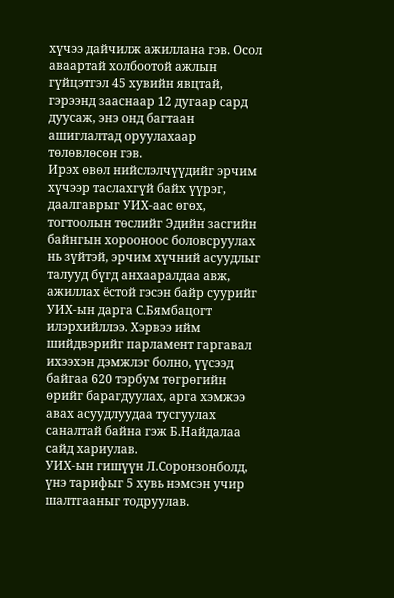хүчээ дайчилж ажиллана гэв. Осол аваартай холбоотой ажлын гүйцэтгэл 45 хувийн явцтай, гэрээнд зааснаар 12 дугаар сард дуусаж, энэ онд багтаан ашиглалтад оруулахаар төлөвлөсөн гэв.
Ирэх өвөл нийслэлчүүдийг эрчим хүчээр таслахгүй байх үүрэг, даалгаврыг УИХ-аас өгөх, тогтоолын төслийг Эдийн засгийн байнгын хорооноос боловсруулах нь зүйтэй, эрчим хүчний асуудлыг талууд бүгд анхааралдаа авж, ажиллах ёстой гэсэн байр суурийг УИХ-ын дарга С.Бямбацогт илэрхийллээ. Хэрвээ ийм шийдвэрийг парламент гаргавал ихээхэн дэмжлэг болно, үүсээд байгаа 620 тэрбум төгрөгийн өрийг барагдуулах, арга хэмжээ авах асуудлуудаа тусгуулах саналтай байна гэж Б.Найдалаа сайд хариулав.
УИХ-ын гишүүн Л.Соронзонболд, үнэ тарифыг 5 хувь нэмсэн учир шалтгааныг тодруулав.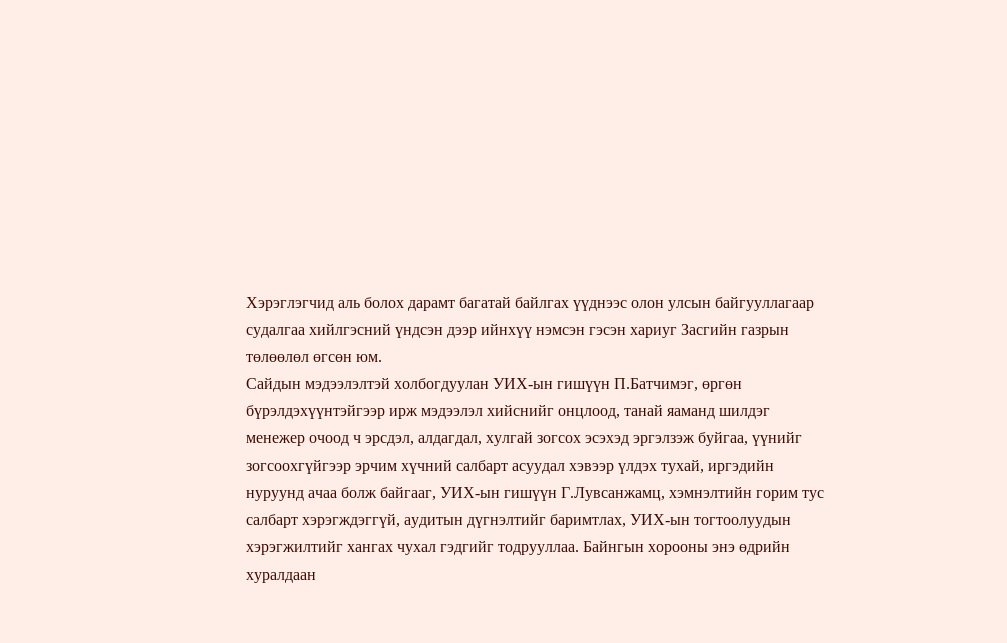Хэрэглэгчид аль болох дарамт багатай байлгах үүднээс олон улсын байгууллагаар судалгаа хийлгэсний үндсэн дээр ийнхүү нэмсэн гэсэн хариуг Засгийн газрын төлөөлөл өгсөн юм.
Сайдын мэдээлэлтэй холбогдуулан УИХ-ын гишүүн П.Батчимэг, өргөн бүрэлдэхүүнтэйгээр ирж мэдээлэл хийснийг онцлоод, танай яаманд шилдэг менежер очоод ч эрсдэл, алдагдал, хулгай зогсох эсэхэд эргэлзэж буйгаа, үүнийг зогсоохгүйгээр эрчим хүчний салбарт асуудал хэвээр үлдэх тухай, иргэдийн нуруунд ачаа болж байгааг, УИХ-ын гишүүн Г.Лувсанжамц, хэмнэлтийн горим тус салбарт хэрэгждэггүй, аудитын дүгнэлтийг баримтлах, УИХ-ын тогтоолуудын хэрэгжилтийг хангах чухал гэдгийг тодрууллаа. Байнгын хорооны энэ өдрийн хуралдаан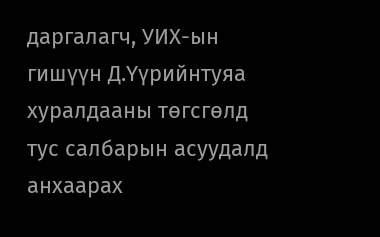даргалагч, УИХ-ын гишүүн Д.Үүрийнтуяа хуралдааны төгсгөлд тус салбарын асуудалд анхаарах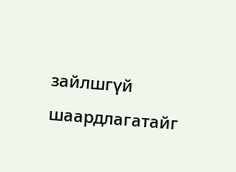зайлшгүй шаардлагатайг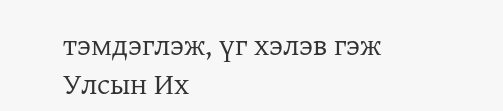тэмдэглэж, үг хэлэв гэж Улсын Их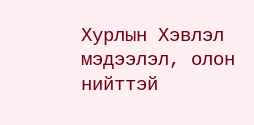Хурлын Хэвлэл мэдээлэл, олон нийттэй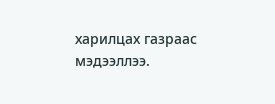харилцах газраас мэдээллээ.